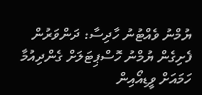ޔުމްނު ވެއްޓުނު ހާދިސާ: ދަންވަރުން ފެށިގެން ޔުމްނު ހޮސްޕިޓަލަށް ގެންދިއުމާ ހަމައަށް ވީޑިއޯއިން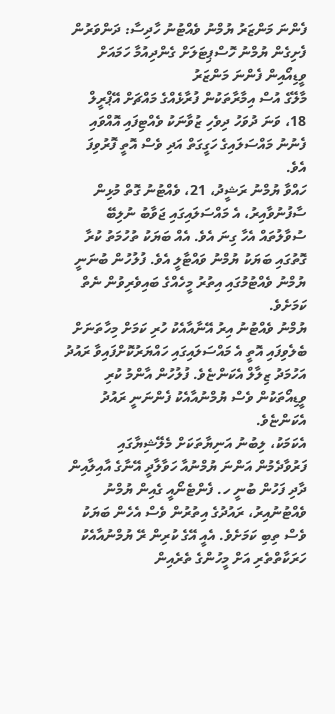ފެންނަ މަންޒަރު ޔުމްނު ވެއްޓުނު ހާދިސާ: ދަންވަރުން ފެށިގެން ޔުމްނު ހޮސްޕިޓަލަށް ގެންދިއުމާ ހަމައަށް ވީޑިއޯއިން ފެންނަ މަންޒަރު
މާލޭގެ އުސް އިމާރާތަކުން ފުރާޅެއްގެ މައްޗަށް އޭޕްރީލް 18، ވަނަ ދުވަހު ދިވެހި ޒުވާނަކު ވެއްޓިފައި އޮއްވައި ފެނުނު މައްސަލައިގެ ހަގީގަތް އަދި ވެސް އޮތީ ފޮރުވިފަ އެވެ.
ހައްވާ ޔުމްނު ރަޝީދު، 21، ވެއްޓުނު ގޮތް މުޅިން ސާފުނުވާއިރު، އެ މައްސަލައިގައި ޖަވާބު ނުލިބޭ ސުވާލުތައް އެހާ ގިނަ އެވެ. އެއް ބަޔަކު ތުހުމަތު ކުރާ ގޮތުގައި ބަޔަކު ޔުމްނު ވައްޓާލީ އެވެ. ފުލުހުން ބުނަނީ ޔުމްނު ވެއްޓުމުގައި އިތުރު މީހެއްގެ ބައިވެރިވުން ނެތް ކަމަށެވެ.
ޔުމްނު ވެއްޓުނު އިރު އޭނާއާއެކު ހުރި ކަމަށް މިހާތަނަށް ބެލެވިފައި އޮތީ އެ މައްސަލައިގައި ހައްޔަރުކޮށްފައިވާ ރައުދު އަހުމަދު ޒިލާލް އެކަންޏެވެ. ފުލުހުން އާންމު ކުރި ވީޑިއޯތަކުން ވެސް ޔުމްނުއާއެކު ފެންނަނީ ރައުދު އެކަންޏެވެ.
އެކަމަކު، ލިބުނު އަނިޔާތަކަށް މެލޭޝިޔާގައި ފަރުވާދެމުން އަންނަ ޔުމްނުއާ ހަވާލާދީ އޭނާގެ އާއިލާއިން ދާދި ފަހުން ބުނީ ހ. ފެންޓެނޯއީ ގެއިން ޔުމްނު ވެއްޓުނުއިރު، ރައުދުގެ އިތުރުން ވެސް އެހެން ބަޔަކު ވެސް ތިބި ކަމަށެވެ. އެއީ އޭގެ ކުރިން ރޭ ޔުމްނުއާއެކު ހަރަކާތްތެރި އަށް މީހުންގެ ތެރެއިން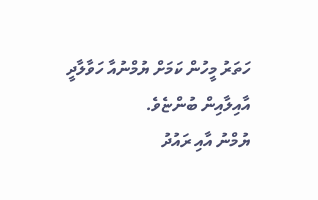ހަތަރު މީހުން ކަމަށް ޔުމްނުއާ ހަވާލާދީ އާއިލާއިން ބުންޏެވެ.
ޔުމްނު އާއި ރައުދު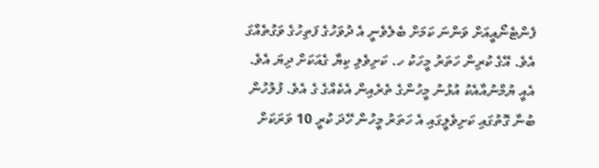ފެންޓެނޯއީއަށް ވަންނަ ކަމަށް ބެލެވެނީ އެ ދުވަހުގެ ފަތިހުގެ ވަގުތެއްގަ އެވެ. އޭގެ ކުރިން ހަތަރު މީހަކު ހ. ކަށިވެލި ކިޔާ ގެއަކަށް ދިޔަ އެވެ. އެއީ ޔުމްނުއާއެކު އުޅުނު މީހުންގެ ތެރެއިން އެކެއްގެ ގެ އެވެ. ފުލުހުން ބުނާ ގޮތުގައި ކަށިވެލީގައި އެ ހަތަރު މީހުން ހޭދަ ކުރީ 10 ވަރަކަށް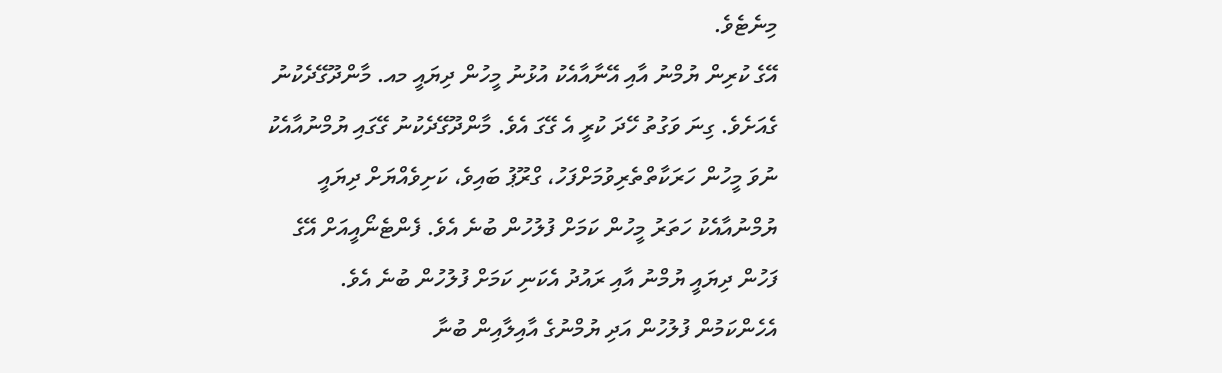މިނެޓެވެ.
އޭގެ ކުރިން ޔުމްނު އާއި އޭނާއާއެކު އުޅުނު މީހުން ދިޔައީ މއ. މާންދޫގޭދެކުނު ގެއަށެވެ. ގިނަ ވަގުތު ހޭދަ ކުރީ އެ ގޭގަ އެވެ. މާންދޫގޭދެކުނު ގޭގައި ޔުމްނުއާއެކު ނުވަ މީހުން ހަރަކާތްތެރިވުމަށްފަހު، ގްރޫޕު ބައިވެ، ކަށިވެއްޔަށް ދިޔައީ ޔުމްނުއާއެކު ހަތަރު މީހުން ކަމަށް ފުލުހުން ބުނެ އެވެ. ފެންޓެނޯއީއަށް އޭގެ ފަހުން ދިޔައީ ޔުމްނު އާއި ރައުދު އެކަނި ކަމަށް ފުލުހުން ބުނެ އެވެ.
އެހެންކަމުން ފުލުހުން އަދި ޔުމްނުގެ އާއިލާއިން ބުނާ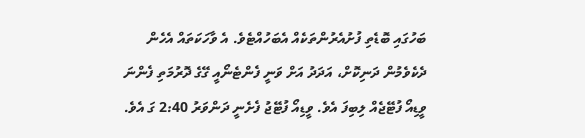ބަހުގައި ބޮޑެތި ފުށުއެރުންތަކެއް އެބަހުއްޓެވެ. އެ ވާހަކަތައް އެހެން ދެކެވެމުން ދަނިކޮށް، އަދަދު އަށް ވަނީ ފެންޓެނޯއީ ގޭގެ ދޮރުމަތި ފެންނަ ވީޑިއޯ ފުޓޭޖެއް ލިބިފަ އެވެ. ވީޑިއޯ ފުޓޭޖު ފެށެނީ ދަންވަރު 2:40 ގަ އެވެ.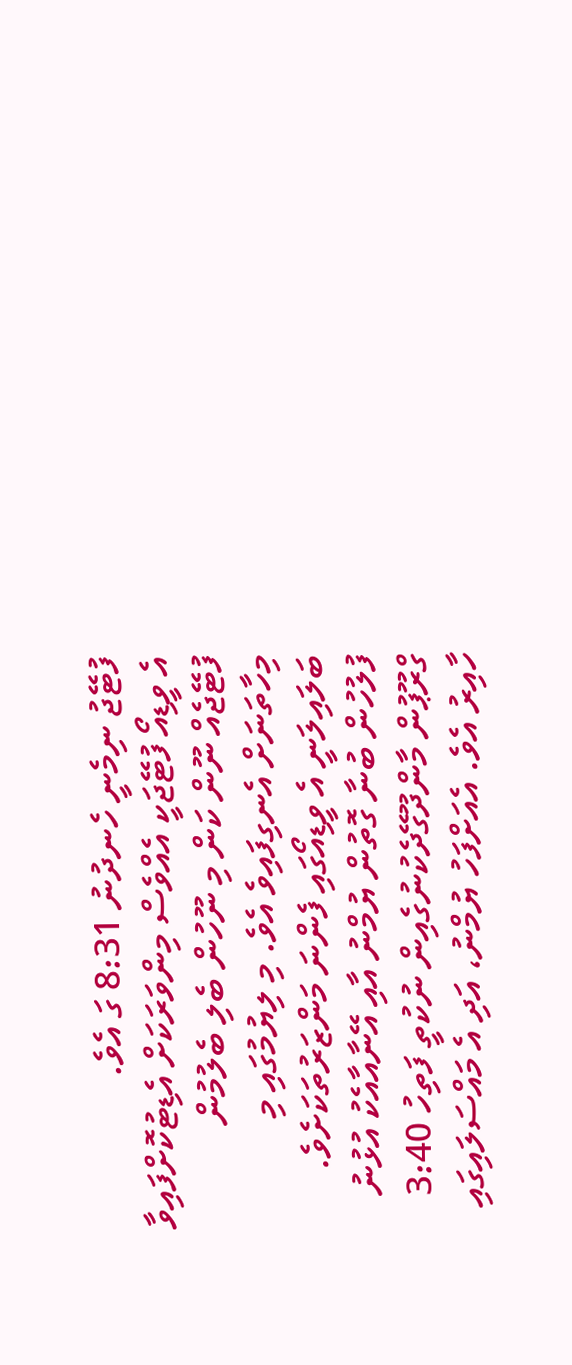ފުޓޭޖު ނިމެނީ ހެނދުނު 8:31 ގަ އެވެ.
އެ ވީޑިއޯ ފުޓޭޖަކީ އެއްވެސް މިންވަރަކަށް އެޑިޓުކޮށްފައިވާ ފުޓޭޖެއް ނޫން ކަން މި ނޫހުން ބެލި ބެލުމުން މިހާތަނަށް އެނގިފައިވެ އެވެ. މި ލިޔުމުގައި މި ބަލައިލަނީ އެ ވީޑިއޯގައި ފެންނަ މަންޒަރުތަކަށެވެ.
ފުލުހުން ބުނާ ގޮތުން ޔުމްނު އާއި އޭނާއާއެކު އުޅުނު ގްރޫޕުން މާންދޫގޭދެކުނުގެއިން ނުކުތީ ފަތިހު 3:40 ހާއިރު އެވެ. އެއަށްފަހު ޔުމްނު، އަދި އެ މައްސަލައިގައި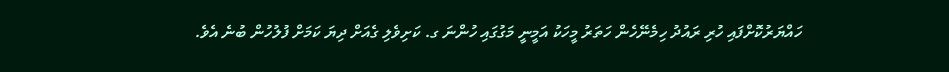ހައްޔަރުކޮށްފައި ހުރި ރައުދު ހިމެނޭހެން ހަތަރު މީހަކު އަމީނީ މަގުގައި ހުންނަ ގ. ކަށިވެލި ގެއަށް ދިޔަ ކަމަށް ފުލުހުން ބުނެ އެވެ.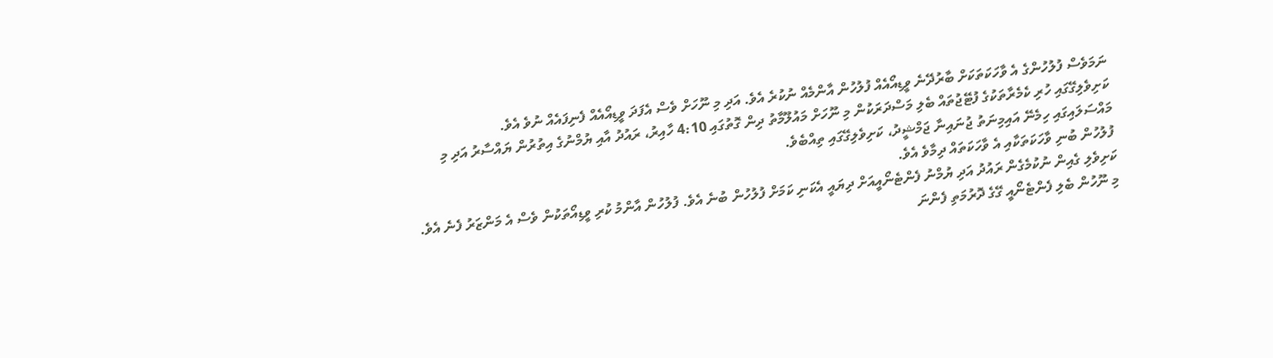ނަމަވެސް ފުލުހުންގެ އެ ވާހަކަތަކަށް ބާރުދޭނެ ވީޑިއޯއެއް ފުލުހުން އާންމެއް ނުކުރެ އެވެ. އަދި މި ނޫހަށް ވެސް އެފަދަ ވީޑިއޯއެއް ފެނިފައެއް ނުވެ އެވެ.
ކަށިވެލިގޭގައި ހުރި ކެމެރާތަކުގެ ފުޓޭޖުތައް ބެލި މަސްދަރަކުން މި ނޫހަށް މައުލޫމާތު ދިން ގޮތުގައި 4:10 ހާއިރު، ރައުދު އާއި ޔުމްނުގެ އިތުރުން ޔައްސާރު އަދި މި މައްސަލައިގައި ހިމެނޭ އައިމިނަތު ޖުނައިނާ ޖަމްޝީދު، ކަށިވެލިގޭގައި ތިއްބެވެ.
ފުލުހުން ބުނި ވާހަކަތަކާއި އެ ވާހަކަތައް ދިމާވެ އެވެ.
ކަށިވެލި ގެއިން ނުކުމެގެން ރައުދު އަދި ޔުމްނު ފެންޓެނޯއީއަށް ދިޔައީ އެކަނި ކަމަށް ފުލުހުން ބުނެ އެވެ. ފުލުހުން އާންމު ކުރި ވީޑިއޯތަކުން ވެސް އެ މަންޒަރު ފެނެ އެވެ. މި ނޫހުން ބެލި ފެންޓެނޯއީ ގޭގެ ދޮރުމަތި ފެންނަ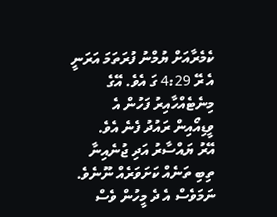ކެމެރާއަށް ޔުމްނު ފުރަތަމަ އަރަނީ އެ ރޭ 4:29 ގަ އެވެ. އޭގެ މިނެޓެއްހާއިރު ފަހުން އެ ވީޑިއޯއިން ރައުދު ފެނެ އެވެ.
އޭރު ޔައްސާރު އަދި ޖުނެއިނާ ތިބި ތަނެއް ކަށަވަރެއް ނޫނެވެ. ނަމަވެސް އެ ދެ މީހުން ވެސް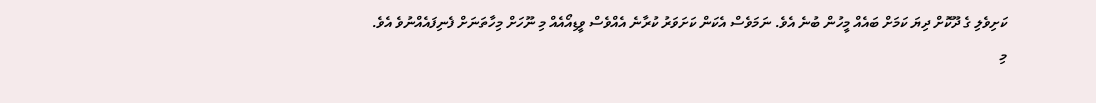ކަށިވެލި ގެ ދޫކޮށް ދިޔަ ކަމަށް ބައެއް މީހުން ބުނެ އެވެ. ނަމަވެސް އެކަން ކަށަވަރު ކުރާނެ އެއްވެސް ވީޑިއޯއެއް މި ނޫހަށް މިހާތަނަށް ފެނިފައެއްނުވެ އެވެ.
މި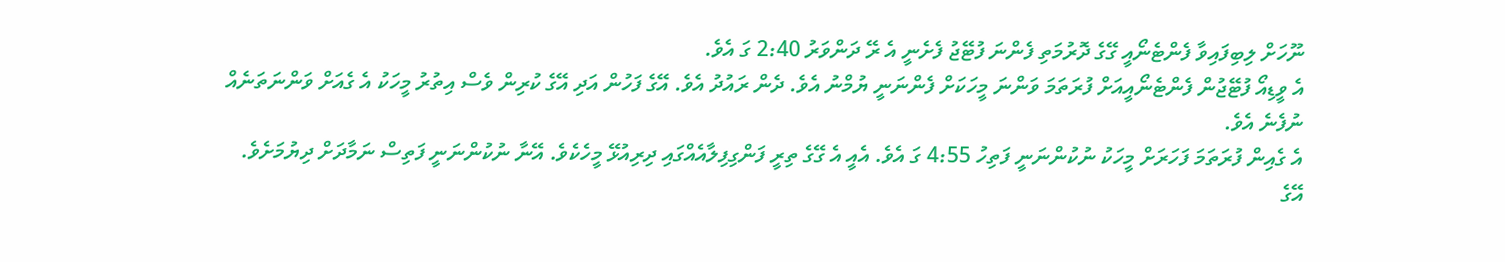ނޫހަށް ލިބިފައިވާ ފެންޓެނޯއީ ގޭގެ ދޮރުމަތި ފެންނަ ފުޓޭޖު ފެށެނީ އެ ރޭ ދަންވަރު 2:40 ގަ އެވެ.
އެ ވީޑިއޯ ފުޓޭޖުން ފެންޓެނޯއީއަށް ފުރަތަމަ ވަންނަ މީހަކަށް ފެންނަނީ ޔުމްނު އެވެ. ދެން ރައުދު އެވެ. އޭގެ ފަހުން އަދި އޭގެ ކުރިން ވެސް އިތުރު މީހަކު އެ ގެއަށް ވަންނަތަނެއް ނުފެނެ އެވެ.
އެ ގެއިން ފުރަތަމަ ފަހަރަށް މީހަކު ނުކުންނަނީ ފަތިހު 4:55 ގަ އެވެ. އެއީ އެ ގޭގެ ތިރީ ފަންގިފިލާއެއްގައި ދިރިއުޅޭ މީހެކެވެ. އޭނާ ނުކުންނަނީ ފަތިސް ނަމާދަށް ދިޔުމަށެވެ.
އޭގެ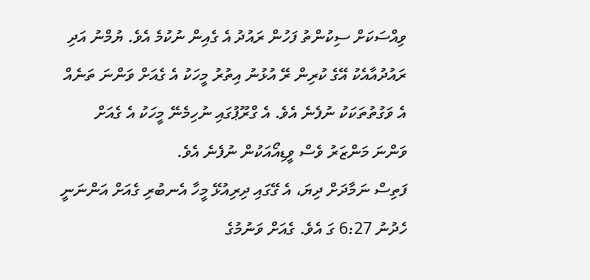ވިއްސަކަށް ސިކުންތު ފަހުން ރައުދު އެ ގެއިން ނުކުމެ އެވެ. ޔުމްނު އަދި ރައުދުއާއެކު އޭގެ ކުރިން ރޭ އުޅުނު އިތުރު މީހަކު އެ ގެއަށް ވަންނަ ތަނެއް އެ ވަގުތުތަކަކު ނުފެނެ އެވެ. އެ ގްރޫޕުގައި ނުހިމެނޭ މީހަކު އެ ގެއަށް ވަންނަ މަންޒަރު ވެސް ވީޑިއޯއަކުން ނުފެނެ އެވެ.
ފަތިސް ނަމާދަށް ދިޔަ، އެ ގޭގައި ދިރިއުޅޭ މީހާ އެނބުރި ގެއަށް އަންނަނީ ހެދުނު 6:27 ގަ އެވެ. ގެއަށް ވަނުމުގެ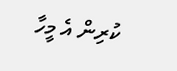ކުރިން އެ މީހާ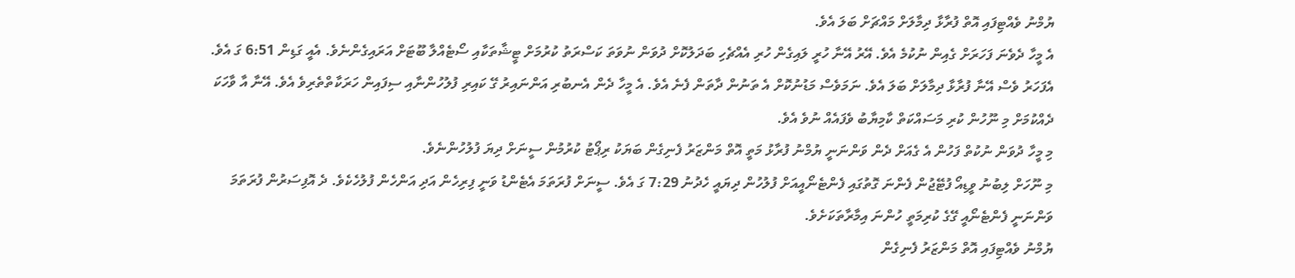ޔުމްނު ވެއްޓިފައި އޮތް ފުރާޅާ ދިމާލަށް މައްޗަށް ބަލަ އެވެ.
އެ މީހާ ދެވެނަ ފަހަރަށް ގެއިން ނުކުމެ އެވެ. އޭރު އޭނާ ހުރީ ލައިގެން ހުރި އެއްޗެހި ބަދަލުކޮށް ދުވަން ނުވަތަ ކަސްރަތު ކުރުމަށް ޓީޝާތަކާއި ސޯޓެއްލާ ބޫޓަށް އަރައިގެންނެވެ. އެއީ ގަޑިން 6:51 ގަ އެވެ. އެފަހަރު ވެސް އޭނާ ފުރާޅާ ދިމާލަށް ބަލަ އެވެ. ނަމަވެސް މަޑުނުކޮށް އެ ތަނުން ދާތަން ފެނެ އެވެ. އެ މީހާ ދެން އެނބުރި އަންނައިރު ގޭ ކައިރި ފުލުހުންނާއި ސިފައިން ހަރަކާތްތެރިވެ އެވެ. އޭނާ އާ ވާހަކަ ދެއްކުމަށް މި ނޫހުން ކުރި މަސައްކަތް ކާމިޔާބު ވެފައެއް ނުވެ އެވެ.
މި މީހާ ދުވަން ނުކުތް ފަހުން އެ ގެއަށް ދެން ވަންނަނީ ޔުމްނު ފުރާޅު މަތީ އޮތް މަންޒަރު ފެނިގެން ބަޔަކު ރިޕޯޓު ކުރުމުން ސީނަށް ދިޔަ ފުލުހުންނެވެ.
މި ނޫހަށް ލިބުނު ވީޑިއޯ ފުޓޭޖުން ފެންނަ ގޮތުގައި ފެންޓެނޯއީއަށް ފުލުހުން ދިޔައީ ހެދުނު 7:29 ގަ އެވެ. ސީނަށް ފުރަތަމަ އެޓެންޑު ވަނީ ފިރިހެން އަދި އަންހެން ފުލުހެކެވެ. ދެ އޮފިސަރުން ފުރަތަމަ ވަންނަނީ ފެންޓެނޯއީ ގޭގެ ކުރިމަތީ ހުންނަ އިމާރާތަކަށެވެ.
ޔުމްނު ވެއްޓިފައި އޮތް މަންޒަރު ފެނިގެން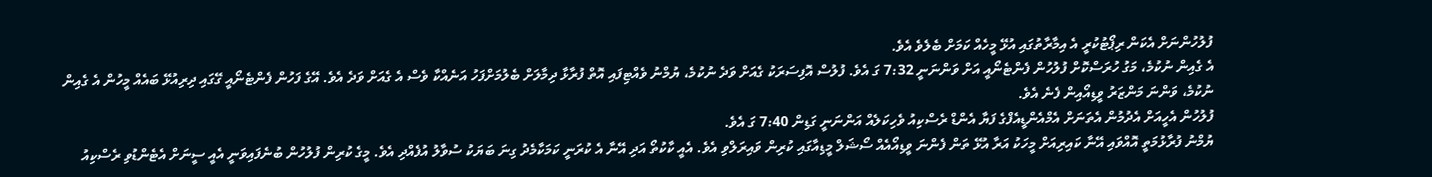ފުލުހުންނަށް އެކަން ރިޕޯޓުކުރީ އެ އިމާރާތުގައި އުޅޭ މީހެއް ކަމަށް ބެލެވެ އެވެ.
އެ ގެއިން ނުކުމެ، މަގު ހުރަސްކޮށް ފުލުހުން ފެންޓެނޯއީ އަށް ވަންނަނީ 7:32 ގަ އެވެ. ފުލުސް އޮފިސަރަކު ގެއަށް ވަދެ ނުކުމެ، ޔުމްނު ވެއްޓިފައި އޮތް ފުރާޅާ ދިމާލަށް ބެލުމަށްފަހު އަނެއްކާ ވެސް އެ ގެއަށް ވަދެ އެވެ. އޭގެ ފަހުން ފެންޓެނޯއީ ގޭގައި ދިރިއުޅޭ ބައެއް މީހުން އެ ގެއިން ނުކުމެ، ވަންނަ މަންޒަރު ވީޑިއޯއިން ފެނެ އެވެ.
ފުލުހުން އެހީއަށް އެދުމުން އެތަނަށް އެމްއެންޑީއެފްގެ ފަޔާ އެންޑް ރެސްކިއު ވެހިކަލެއް އަންނަނީ ގަޑިން 7:40 ގަ އެވެ.
ޔުމްނު ފުރާޅުމަތީ އޮއްވައި އޭނާ ކައިރިއަށް މީހަކު އަރާ އުޅޭ ތަން ފެންނަ ވީޑިއޯއެއް ސޯޝަލް މީޑިއާގައި ކުރިން ވައިރަލްވި އެވެ. އެއީ ކާކުތޯ އަދި އޭނާ އެ ކުރަނީ ކަމަކާމެދު ގިނަ ބަޔަކު ސުވާލު އުފެއްދި އެވެ. މީގެ ކުރިން ފުލުހުން ބުނެފައިވަނީ އެއީ ސީނަށް އެޓެންޑުވި ރެސްކިއު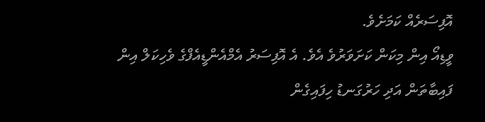އޮފިސަރެއް ކަމަށެވެ.
ވީޑިއޯ އިން މިކަން ކަށަވަރުވެ އެވެ. އެ އޮފިސަރު އެމްއެންޑީއެފްގެ ވެހިކަލް އިން ފައިބާތަން އަދި ހަރުގަނޑު ހިފައިގެން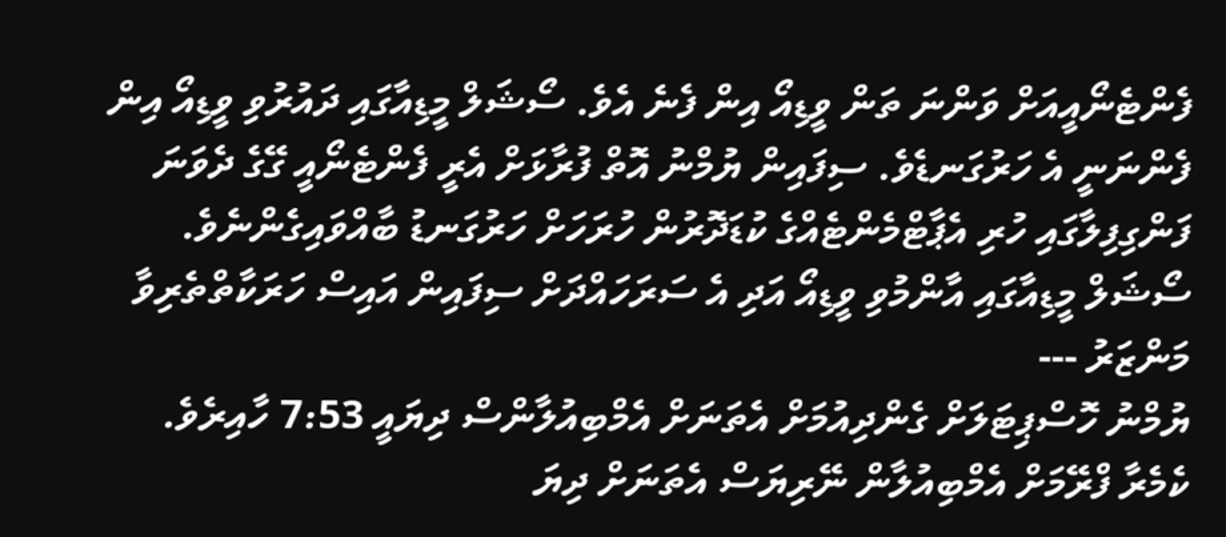ފެންޓެނޯއީއަށް ވަންނަ ތަން ވީޑިއޯ އިން ފެނެ އެވެ. ސޯޝަލް މީޑިއާގައި ދައުރުވި ވީޑިއޯ އިން ފެންނަނީ އެ ހަރުގަނޑެވެ. ސިފައިން ޔުމްނު އޮތް ފުރާޅަށް އެރީ ފެންޓެނޯއީ ގޭގެ ދެވަނަ ފަންގިފިލާގައި ހުރި އެޕާޓްމެންޓެއްގެ ކުޑަދޮރުން ހުރަހަށް ހަރުގަނޑު ބާއްވައިގެންނެވެ.
ސޯޝަލް މީޑިއާގައި އާންމުވި ވީޑިއޯ އަދި އެ ސަރަހައްދަށް ސިފައިން އައިސް ހަރަކާތްތެރިވާ މަންޒަރު ---
ޔުމްނު ހޮސްޕިޓަލަށް ގެންދިއުމަށް އެތަނަށް އެމްބިއުލާންސް ދިޔައީ 7:53 ހާއިރެވެ. ކެމެރާ ފްރޭމަށް އެމްބިއުލާން ނޭރިޔަސް އެތަނަށް ދިޔަ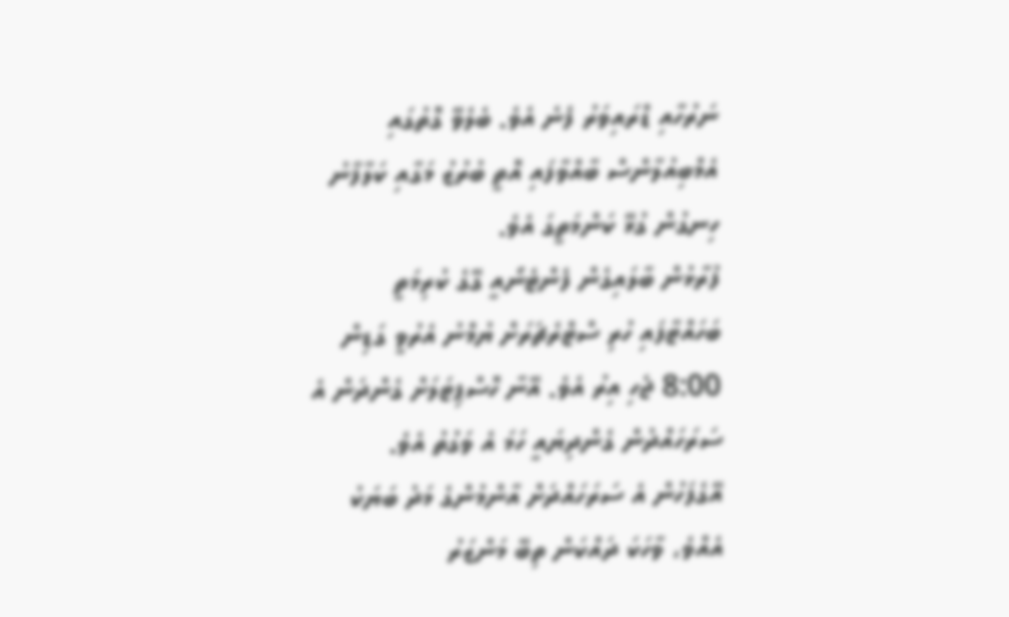ނަރުހާއި ޑްރައިވަރު ފެނެ އެވެ. ބެލެވޭ ގޮތުގައި އެމްބިއުލާންސް ބާއްވާފައި އޮތީ ބުރުޒު މަގާއި ކަލާފާނު ހިނގުން ގުޅޭ ކަންމަތީގަ އެވެ.
ފުރާޅުން ބާލައިގެން ފެންޓެނޯއީ ގޭގެ ކުރިމަތީ ބަހައްޓާފައި ހުރި ސްޓްރެޗަރަށް ޔުމްނު އެރުވީ ގަޑިން 8:00 ޖެހި އިރު އެވެ. އޭނާ ހޮސްޕިޓަލަށް ގެންދަން އެ ސަރަހައްދުން ގެންދިޔައީ ހަމަ އެ ވަގުތު އެވެ.
އޭގެފަހުން އެ ސަރަހައްދަށް އާންމުންގެ މަދު ބަޔަކު އެއްވެ، ވާހަކަ ދައްކަން ތިބޭ މަންޒަރު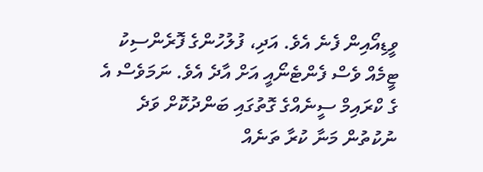ވީޑިއޯއިން ފެނެ އެވެ. އަދި، ފުލުހުންގެ ފޮރެންސިކު ޓީމެއް ވެސް ފެންޓެނޯއީ އަށް އާދެ އެވެ. ނަމަވެސް އެ ގެ ކްރައިމް ސީނެއްގެ ގޮތުގައި ބަންދުކޮށް ވަދެ ނުކުތުން މަނާ ކުރާ ތަނެއް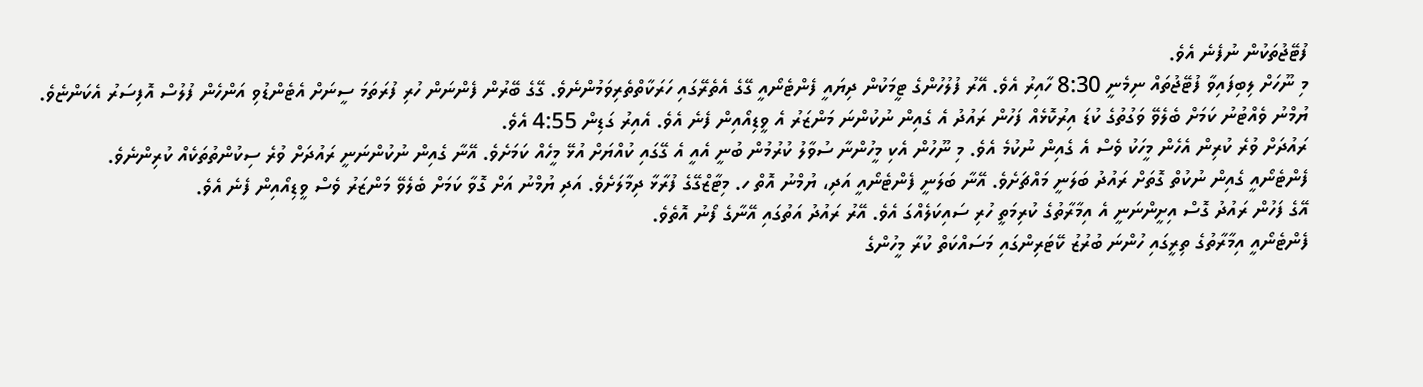ފުޓޭޖުތަކުން ނުފެނެ އެވެ.
މި ނޫހަށް ލިބިފައިވާ ފުޓޭޖުތައް ނިމެނީ 8:30 ހާއިރު އެވެ. އޭރު ފުލުހުންގެ ޓީމަކުން ދިޔައީ ފެންޓެނޯއީ ގޭގެ އެތެރޭގައި ހަރަކާތްތެރިވަމުންނެވެ. ގޭގެ ބޭރުން ފެންނަން ހުރި ފުރަތަމަ ސީނަށް އެޓެންޑުވި އަންހެން ފުލުސް އޮފިސަރު އެކަންޏެވެ.
ޔުމްނު ވެއްޓުނު ކަމަށް ބެލެވޭ ވަގުތުގެ ކުޑަ އިރުކޮޅެއް ފަހުން ރައުދު އެ ގެއިން ނުކުންނަ މަންޒަރު އެ ވީޑިއޯއިން ފެނެ އެވެ. އެއިރު ގަޑިން 4:55 އެވެ.
ރައުދަށް ވުރެ ކުރިން އެހެން މީހަކު ވެސް އެ ގެއިން ނުކުމެ އެވެ. މި ނޫހުން އެކި މީހުންނާ ސުވާލު ކުރުމުން ބުނީ އެއީ އެ ގޭގައި ކުއްޔަށް އުޅޭ މީހެއް ކަމަށެވެ. އޭނާ ގެއިން ނުކުންނަނީ ރައުދަށް ވުރެ ސިކުންތުތަކެއް ކުރިންނެވެ.
ފެންޓެނޯއީ ގެއިން ނުކުތް ގޮތަށް ރައުދު ބަލަނީ މައްޗަށެވެ. އޭނާ ބަލަނީ ފެންޓެނޯއީ އަދި، ޔުމްނު އޮތް ހ. މިޓާޒްގޭގެ ފުރާޅާ ދިމާލަށެވެ. އަދި ޔުމްނު އަށް ގޮވާ ކަމަށް ބެލެވޭ މަންޒަރު ވެސް ވީޑިއޯއިން ފެނެ އެވެ.
އޭގެ ފަހުން ރައުދު ގޮސް އިށީންނަނީ އެ އިމާރާތުގެ ކުރިމަތީ ހުރި ސައިކަލެއްގަ އެވެ. އޭރު ރައުދު އަތުގައި އޭނާގެ ފޯނު އޮތެވެ.
ފެންޓެނޯއީ އިމާރާތުގެ ތިރީގައި ހުންނަ ބުރުޒު ކޭޓަރިންގައި މަސައްކަތް ކުރާ މީހުންގެ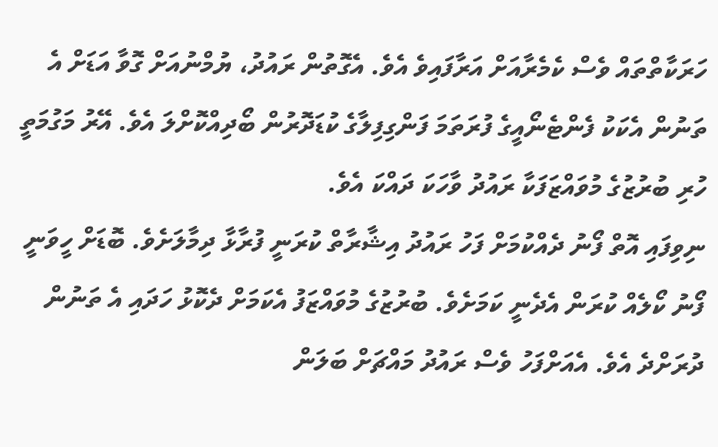ހަރަކާތްތައް ވެސް ކެމެރާއަށް އަރާފައިވެ އެވެ. އެގޮތުން ރައުދު، ޔުމްނުއަށް ގޮވާ އަޑަށް އެ ތަނުން އެކަކު ފެންޓެނޯއީގެ ފުރަތަމަ ފަންގިފިލާގެ ކުޑަދޮރުން ބޯދިއްކޮށްލަ އެވެ. އޭރު މަގުމަތީ ހުރި ބުރުޒުގެ މުވައްޒަފަކާ ރައުދު ވާހަކަ ދައްކަ އެވެ.
ނިވިފައި އޮތް ފޯނު ދެއްކުމަށް ފަހު ރައުދު އިޝާރާތް ކުރަނީ ފުރާޅާ ދިމާލަށެވެ. ބޮޑަށް ހީވަނީ ފޯނު ކޯލެއް ކުރަން އެދެނީ ކަމަށެވެ. ބުރުޒުގެ މުވައްޒަފު އެކަމަށް ދެކޮޅު ހަދައި އެ ތަނުން ދުރަށްދެ އެވެ. އެއަށްފަހު ވެސް ރައުދު މައްޗަށް ބަލަން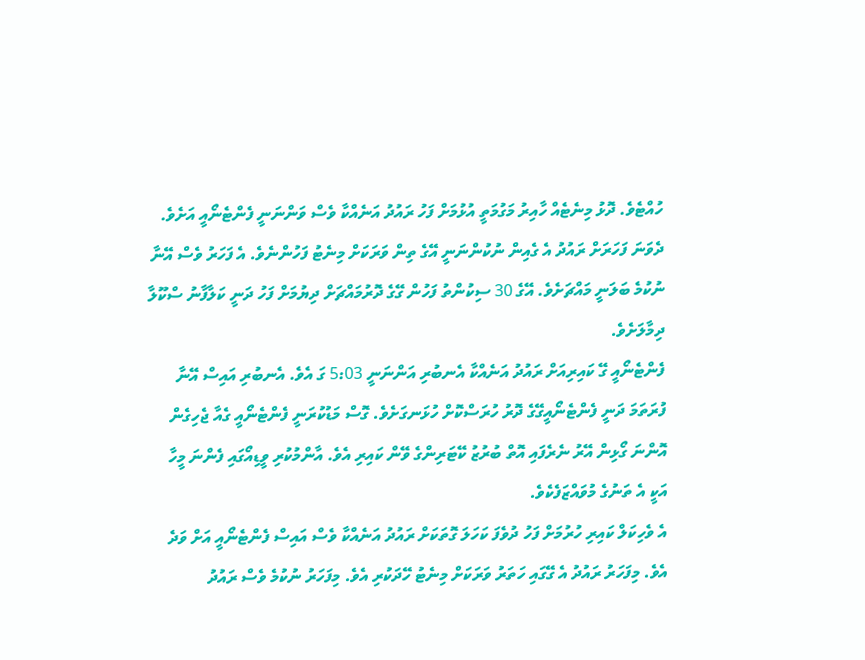ހުއްޓެވެ. ދޮޅު މިނެޓެއް ހާއިރު މަގުމަތީ އުޅުމަށް ފަހު ރައުދު އަނެއްކާ ވެސް ވަންނަނީ ފެންޓެނޯއީ އަށެވެ.
ދެވަނަ ފަހަރަށް ރައުދު އެ ގެއިން ނުކުންނަނީ އޭގެ ތިން ވަރަކަށް މިނެޓު ފަހުންނެވެ. އެ ފަހަރު ވެސް އޭނާ ނުކުމެ ބަލަނީ މައްޗަށެވެ. އޭގެ 30 ސިކުންތު ފަހުން ގޭގެ ދޮރުމައްޗަށް ދިޔުމަށް ފަހު ދަނީ ކަލާފާނު ސްކޫލާ ދިމާލަށެވެ.
ފެންޓެނޯއީ ގޭ ކައިރިއަށް ރައުދު އަނެއްކާ އެނބުރި އަންނަނީ 5:03 ގަ އެވެ. އެނބުރި އައިސް އޭނާ ފުރަތަމަ ދަނީ ފެންޓެނޯއީގޭގެ ދޮރު ހުރަސްކޮށް ހުޅަނގަށެވެ. ގޮސް މަޑުކުރަނީ ފެންޓެނޯއީ ގެއާ ޖެހިގެން އޮންނަ ގޯޅިން އޭރު ނެރެފައި އޮތް ބުރުޒު ކޭޓަރިންގެ ވޭން ކައިރި އެވެ. އާންމުކުރި ވީޑިއޯގައި ފެންނަ މީހާ އަކީ އެ ތަނުގެ މުވައްޒަފެކެވެ.
އެ ވެހިކަލް ކައިރި ހުރުމަށް ފަހު ދުވެފަ ކަހަލަ ގޮތަކަށް ރައުދު އަނެއްކާ ވެސް އައިސް ފެންޓެނޯއީ އަށް ވަދެ އެވެ. މިފަހަރު ރައުދު އެ ގޭގައި ހަތަރު ވަރަކަށް މިނެޓު ހޭދަކުރި އެވެ. މިފަހަރު ނުކުމެ ވެސް ރައުދު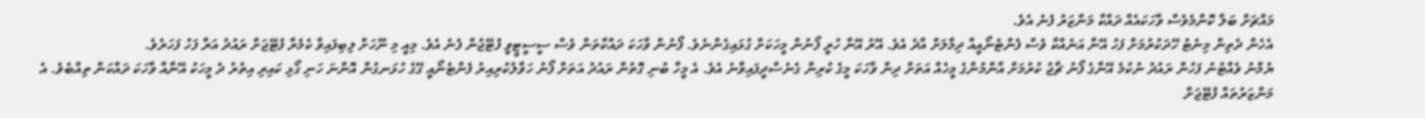މައްޗަށް ބަލާ ކޮންމެވެސް ވާހަކައެއް ދައްކާ މަންޒަރު ފެނެ އެވެ.
އެހެން ދެތިން މިނެޓު ހޭދަކުރުމަށް ފަހު އޭނާ އަނެއްކާ ވެސް ފެންޓެނޯއީއާ ދިމާލަށް އާދެ އެވެ. އޭރު އޭނާ ހުރީ ފޯނުން މީހަކަށް ގުޅައިގެންނެވެ. ފޯނުން ވާހަކަ ދައްކާތަން ވެސް ސީސީޓީވީ ފުޓޭޖުން ފެނެ އެވެ. މިއީ މި ނޫހަށް ލިބިފައިވާ ކެމެރާ ފުޓޭޖަށް ރައުދު އަރާ ފަހު ފަހަރެވެ.
ޔުމްނު ވެއްޓުނު ފަހުން ރައުދު ނުކުމެ އޭނާގެ ފޯނު ޗާޖު ކުރުމަށް އާންމުންގެ މީހެއް އަތަށް ދިން ވާހަކަ މީގެ ކުރިން ގެނެސްދީފައިވާނެ އެވެ. އެ މީހާ ބުނި ގޮތުން ރައުދު އަތަށް ފޯނު ހަވާލުކުރިއިރު ފެންޓެނޯއީ ގޭގެ ހުޅަނގުން އޮންނަ ހަނި ގޯޅި ކައިރި އިތުރު ދެ މީހަކު އޭނާއާ ވާހަކަ ދައްކަން ތިއްބެވެ. އެ މަންޒަރުތައް ފުޓޭޖަށް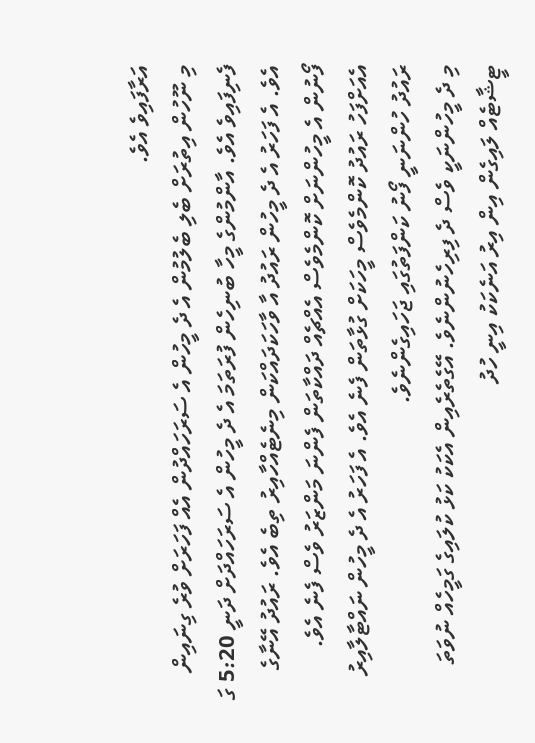އަރާފައިވެ އެވެ.
މި ނޫހުން އިތުރަށް ބެލި ބެލުމުން އެ ދެ މީހުން އެ ސަރަހައްދުން އެއް ފަހަރަށް ވުރެ ގިނައިން ފެނިފައިވެ އެވެ. އާންމުންގެ މީހާ ބުނިހެން ފުރަތަމަ އެ ދެ މީހުން އެ ސަރަހައްދަށް ދަނީ 5:20 ގަ އެވެ. އެ ފަހަރު އެ ދެ މީހުން ރައުދު އާ ވާހަކަދައްކަން މިނެޓެއްހާއިރު ތިބެ އެވެ. ރައުދު އޭނާގެ ފޯނުން އެ މީހުންނަށް ކޮންމެވެސް އެއްޗެއް ދައްކާތަން ފެންނަ މަންޒަރު ވެސް ފެނެ އެވެ.
އެއަށްފަހު ރައުދު ކޮންމެވެސް މީހަކަށް ގުޅާތަން ފެނެ އެވެ. އެ ފަހަރު އެ ދެ މީހުން ނައްޓާލާއިރު ރައުދު ހުންނަނީ ފޯނު ކަންފަތުގައި ޖަހައިގެންނެވެ.
މި ދެ މީހުންނަކީ ވެސް ދެ ފިރިހެނުންނެވެ. އޭގެތެރެއިން އެކަކު ކަޅު ކުލައިގެ ގަމީހެއް ނުވަތަ ޓީޝާޓެއް ލައިގެން އިން އިރު އަނެކަކު އިނީ ހުދު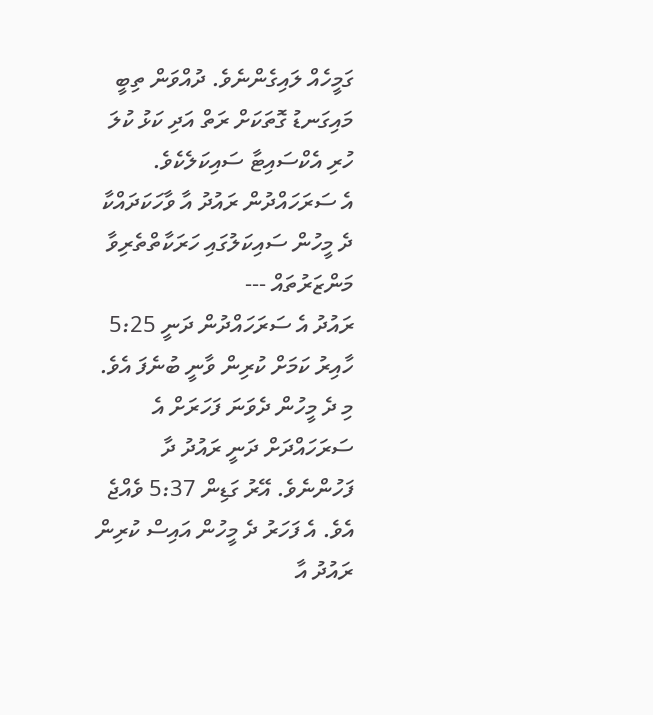ގަމީހެއް ލައިގެންނެވެ. ދުއްވަން ތިބީ މައިގަނޑު ގޮތަކަށް ރަތް އަދި ކަޅު ކުލަ ހުރި އެކްސައިޓާ ސައިކަލެކެވެ.
އެ ސަރަހައްދުން ރައުދު އާ ވާހަކަދައްކާ ދެ މީހުން ސައިކަލުގައި ހަރަކާތްތެރިވާ މަންޒަރުތައް ---
ރައުދު އެ ސަރަހައްދުން ދަނީ 5:25 ހާއިރު ކަމަށް ކުރިން ވާނީ ބުނެފަ އެވެ. މި ދެ މީހުން ދެވަނަ ފަހަރަށް އެ ސަރަހައްދަށް ދަނީ ރައުދު ދާ ފަހުންނެވެ. އޭރު ގަޑިން 5:37 ވެއްޖެ އެވެ. އެ ފަހަރު ދެ މީހުން އައިސް ކުރިން ރައުދު އާ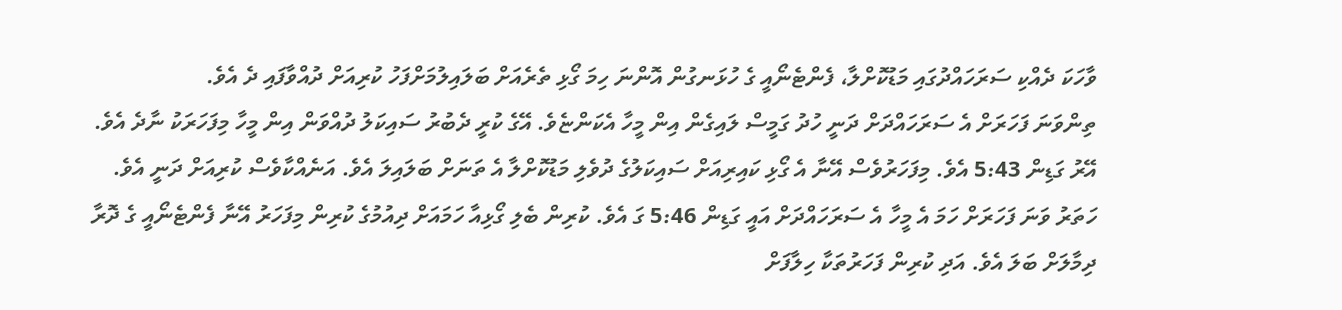ވާހަކަ ދެއްކި ސަރަހައްދުގައި މަޑުކޮށްލާ، ފެންޓެނޯއީ ގެ ހުޅަނގުން އޮންނަ ހިމަ ގޯޅި ތެރެއަށް ބަލައިލުމަށްފަހު ކުރިއަށް ދުއްވާފައި ދެ އެވެ.
ތިންވަނަ ފަހަރަށް އެ ސަރަހައްދަށް ދަނީ ހުދު ގަމީސް ލައިގެން އިން މީހާ އެކަންޏެވެ. އޭގެ ކުރީ ދެބުރު ސައިކަލު ދުއްވަން އިން މީހާ މިފަހަރަކު ނާދެ އެވެ. އޭރު ގަޑިން 5:43 އެވެ. މިފަހަރުވެސް އޭނާ އެ ގޯޅި ކައިރިއަށް ސައިކަލުގެ ދުވެލި މަޑުކޮށްލާ އެ ތަނަށް ބަލައިލަ އެވެ. އަނެއްކާވެސް ކުރިއަށް ދަނީ އެވެ.
ހަތަރު ވަނަ ފަހަރަށް ހަމަ އެ މީހާ އެ ސަރަހައްދަށް އައީ ގަޑިން 5:46 ގަ އެވެ. ކުރިން ބެލި ގޯޅިއާ ހަމައަށް ދިއުމުގެ ކުރިން މިފަހަރު އޭނާ ފެންޓެނޯއީ ގެ ދޮރާ ދިމާލަށް ބަލަ އެވެ. އަދި ކުރިން ފަހަރުތަކާ ހިލާފަށް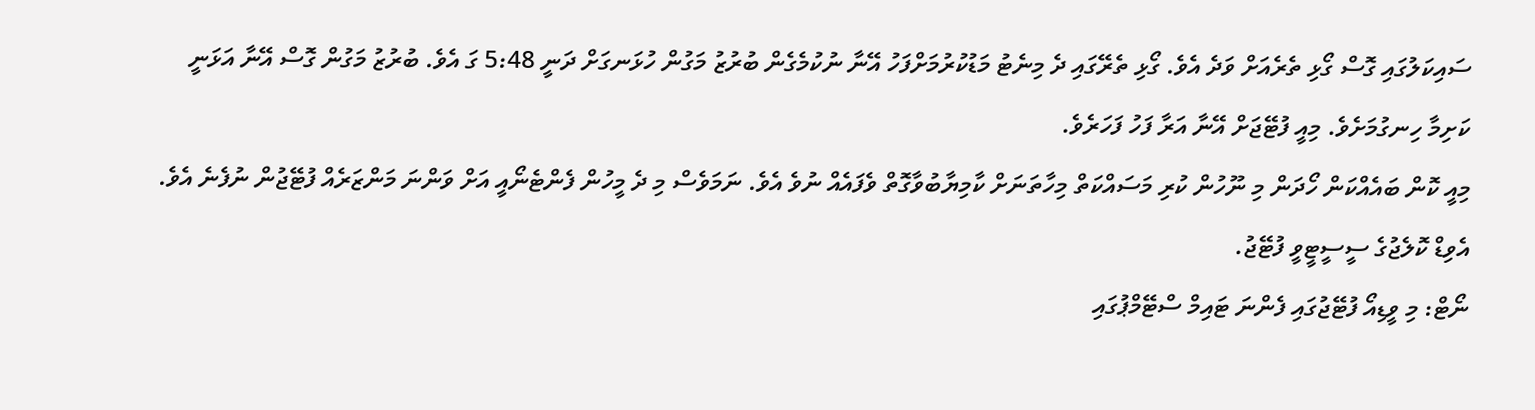ސައިކަލުގައި ގޮސް ގޯޅި ތެރެއަށް ވަދެ އެވެ. ގޯޅި ތެރޭގައި ދެ މިނެޓު މަޑުކުރުމަށްފަހު އޭނާ ނުކުމެގެން ބުރުޒު މަގުން ހުޅަނގަށް ދަނީ 5:48 ގަ އެވެ. ބުރުޒު މަގުން ގޮސް އޭނާ އަޅަނީ ކަށިމާ ހިނގުމަށެވެ. މިއީ ފުޓޭޖަށް އޭނާ އަރާ ފަހު ފަހަރެވެ.
މިއީ ކޮން ބައެއްކަން ހޯދަން މި ނޫހުން ކުރި މަސައްކަތް މިހާތަނަށް ކާމިޔާބުވާގޮތް ވެފައެއް ނުވެ އެވެ. ނަމަވެސް މި ދެ މީހުން ފެންޓެނޯއީ އަށް ވަންނަ މަންޒަރެއް ފުޓޭޖުން ނުފެނެ އެވެ.
އެވިޑް ކޮލެޖުގެ ސީސީޓީވީ ފުޓޭޖު.
ނޯޓް: މި ވީޑިއޯ ފުޓޭޖުގައި ފެންނަ ޓައިމް ސްޓޭމްޕުގައި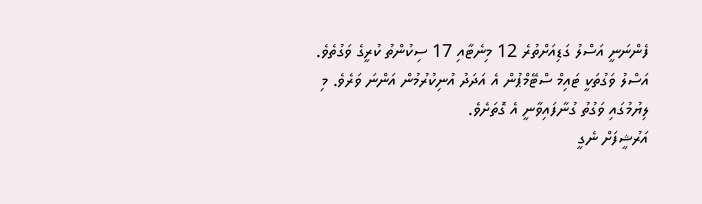ފެންނަނީ އަސްލު ގަޑިއަށްތުރެ 12 މިނެޓާއި 17 ސިކުންތު ކުރީގެ ވަގުތެވެ. އަސްލު ވަގުތަކީ ޓައިމް ސްޓޭމްޕުން އެ އަދަދު އުނިކުރުމުން އަންނަ ވަރެވެ. މި ލިޔުމުގައި ވަގުތު ގުނާފައިވާނީ އެ ގޮތަށެވެ.
އަރުޝީފަށް ނެގީ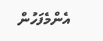އެންމެފަހުން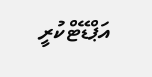އަޕްޑޭޓްކުރީ